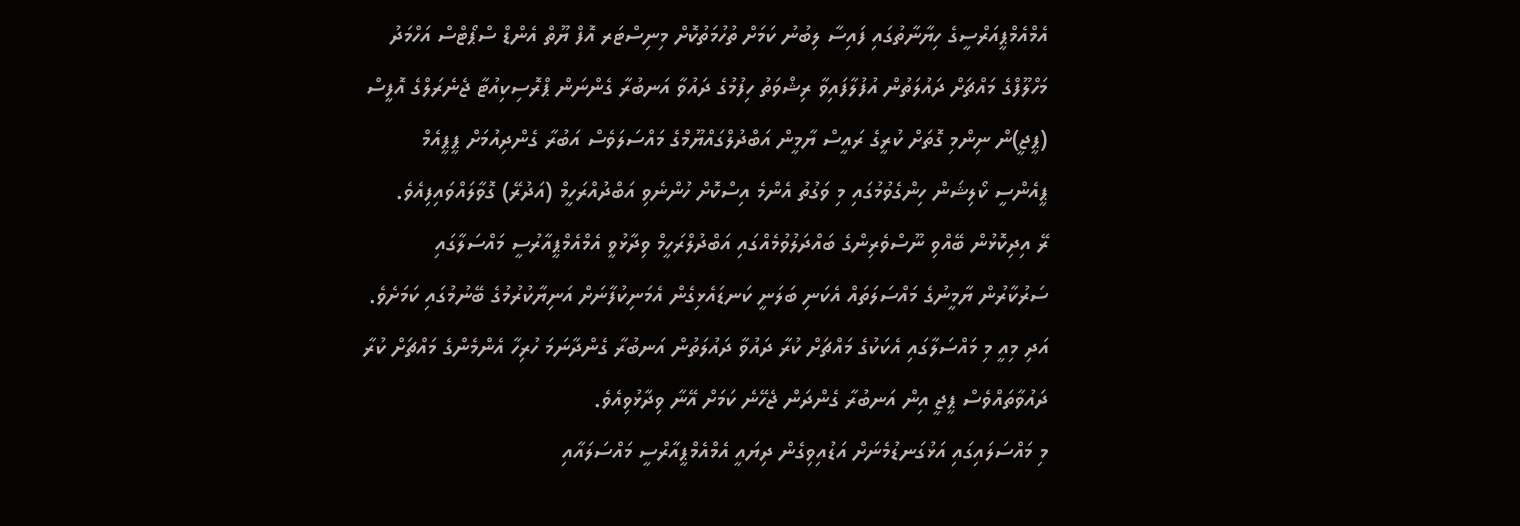އެމްއެމްޕީއަރްސީގެ ހިޔާނާތުގައި ފައިސާ ލިބުނު ކަމަށް ތުހުމަތުކޮށް މިނިސްޓަރ އޮފް ޔޫތް އެންޑް ސްޕޯޓްސް އަހްމަދު މަހްލޫފްގެ މައްޗަށް ދައުލަތުން އުފުލާފައިވާ ރިޝްވަތު ހިފުމުގެ ދައުވާ އަނބުރާ ގެންނަން ޕްރޮސިކިއުޓާ ޖެނެރަލްގެ އޮފީސް (ޕީޖީ)ން ނިންމި ގޮތަށް ކުރީގެ ރައީސް ޔާމީން އަބްދުލްގައްޔޫމްގެ މައްސަލަވެސް އަބުރާ ގެންދިއުމަށް ޕީޕީއެމް ޕީއެންސީ ކޯލިޝަން ހިންގެވުމުގައި މި ވަގުތު އެންމެ އިސްކޮށް ހުންނެވި އަބްދުއްރަހީމް (އަދުރޭ) ގޮވާލައްވައިފިއެވެ.
ރޭ އިދިކޮޅުން ބޭއްވި ނޫސްވެރިންގެ ބައްދަލުވުމެއްގައި އަބްދުލްރަހީމް ވިދާޅުވީ އެމްއެމްޕީއާރުސީ މައްސަލާގައި ސަރުކާރުން ޔާމީނުގެ މައްސަލަތައް އެކަނި ބަލަނީ ކަނޑައެޅިގެން އެމަނިކުފާނަށް އަނިޔާކުރުމުގެ ބޭނުމުގައި ކަމަށެވެ. އަދި މިއީ މި މައްސަލާގައި އެކަކުގެ މައްޗަށް ކުރާ ދައުވާ ދައުލަތުން އަނބުރާ ގެންދާނަމަ ހުރިހާ އެންމެންގެ މައްޗަށް ކުރާ ދައުވާތައްވެސް ޕީޖީ އިން އަނބުރާ ގެންދަން ޖެހޭނެ ކަމަށް އޭނާ ވިދާޅުވިއެވެ.
މި މައްސަލައިގައި އަޅުގަނޑުމެނަށް އަޑުއިވިގެން ދިޔައީ އެމްއެމްޕީއާރްސީ މައްސަލައާއި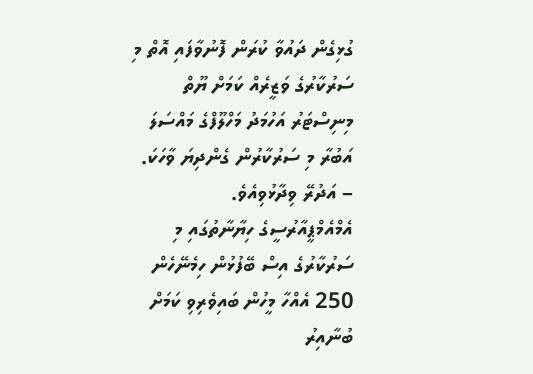ގުޅިގެން ދައުވާ ކުރަން ފޮނުވާފައި އޮތް މި ސަރުކާރުގެ ވަޒީރެއް ކަމަށް ޔޫތް މިނިސްޓަރު އަހުމަދު މަހްލޫފްގެ މައްސަލަ އަބުރާ މި ސަރުކާރުން ގެންދިޔަ ވާހަކަ.
– އަދުރޭ ވިދާޅުވިއެވެ.
އެމްއެމްޕީއާރުސީގެ ހިޔާނާތުގައި މި ސަރުކާރުގެ އިސް ބޭފުޅުން ހިމެނޭހެން 250 އެއްހާ މީހުން ބައިވެރިވި ކަމަށް ބުނާއިރު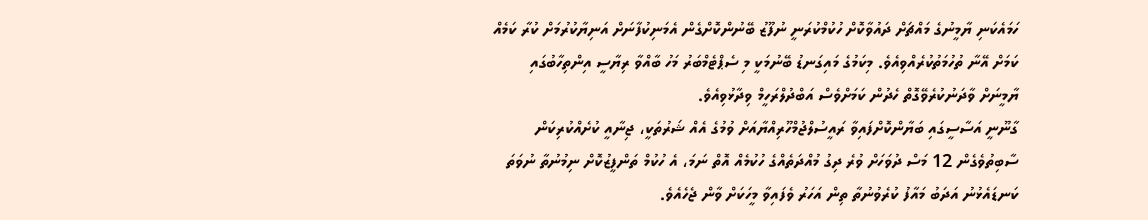ހަމައެކަނި ޔާމީނުގެ މައްޗަށް ދައުވާކޮށް ހުކުމްކުރަނީ ނުފޫޒު ބޭނުންކޮށްގެން އެމަނިކުފާނަށް އަނިޔާކުރުމަށް ކުރާ ކަމެއް ކަމަށް އޭނާ ތުހުމަތުކުރެއްވިއެވެ. މިކަމުގެ މައިގަނޑު ބޭނުމަކީ މި ސެޕްޓެމްބަރު މަހު ބާއްވާ ރިޔާސީ އިންތިހާބުގައި ޔާމީނަށް ވާދަނުކުރެވޭގޮތް ހެދުން ކަމަށްވެސް އަބްދުލްރަހީމް ވިދާޅުވިއެވެ.
ގާނޫނީ އަސާސީގައި ބަޔާންކޮށްފައިވާ ރައީސުލްޖުމްހޫރިއްޔާއަށް ވުމުގެ އެއް ޝަރުތަކީ، ޖިނާއީ ކުށެއްކުރިކަން ސާބިތުވެގެން 12 މަސް ދުވަހަށް ވުރެ ދިގު މުއްދަތެއްގެ ހުކުމެއް އޮތް ނަމަ، އެ ހުކުމް ތަންފީޒުކޮށް ނިމުނުތާ ނުވަތަ ކަނޑައެޅުނު އަދަބު މައާފު ކުރެވުނުތާ ތިން އަހަރު ވެފައިވާ މީހަކަށް ވާން ޖެހެއެވެ.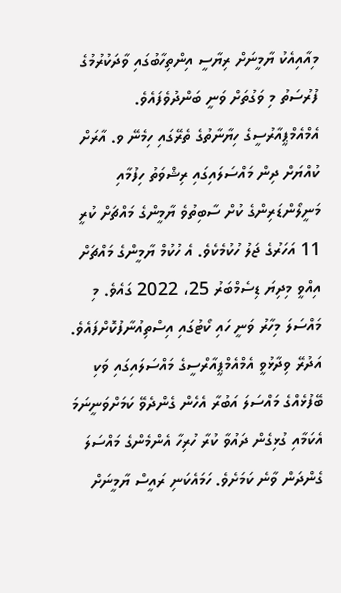މިއާއިއެކު ޔާމީނަށް ރިޔާސީ އިންތިހާބުގައި ވާދަކުރުމުގެ ފުރުސަތު މި ވަގުތަށް ވަނީ ބަންދުވެފައެވެ. އެމްއެމްޕީއާރުސީގެ ހިޔާނާތުގެ ތެރޭގައި ހިމެނޭ ވ. އާރަށް ކުއްޔަށް ދިން މައްސަލައިގައި ރިޝްވަތު ހިފުމާއި މަނީލޯންޑަރިންގެ ކުށް ސާބިތުވެ ޔާމީންގެ މައްޗަށް ކުރީ 11 އަހަރުގެ ޖަލު ހުކުމެކެވެ. އެ ހުކުމް ޔާމީންގެ މައްޗަށް އިއްވީ މިދިޔަ ޑިސެމްބަރު 25، 2022 ގައެވެ. މި މައްސަލަ މިހާރު ވަނީ ހައި ކޯޓުގައި އިސްތިއުނާފުކޮށްފައެވެ.
އަދުރޭ ވިދާޅުވީ އެމްއެމްޕީއާރްސީގެ މައްސަލައިގައި ވަކި ބޭފުޅެއްގެ މައްސަލަ އަބުރާ އެހެން ގެންދެވޭ ކަމަށްވަނީނަމަ އެކަމާއި ގުޅިގެން ދައުވާ ކުރާ ހުރިހާ އެންމެންގެ މައްސަލަ ގެންދަން ވާނެ ކަމަށެވެ. ހަމައެކަނި ރައީސް ޔާމީނަށް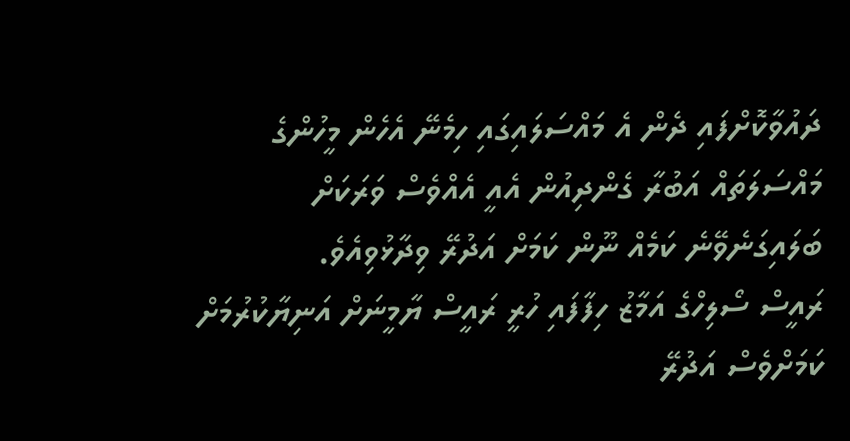ދައުވާކޮށްފައި ދެން އެ މައްސަލައިގައި ހިމެނޭ އެހެން މީހުންގެ މައްސަލަތައް އަބުރާ ގެންދިއުން އެއީ އެއްވެސް ވަރަކަށް ބަލައިގަނެވޭނެ ކަމެއް ނޫން ކަމަށް އަދުރޭ ވިދާޅުވިއެވެ.
ރައީސް ސޯލިހްގެ އަމާޒު ހިފާފައި ހުރީ ރައީސް ޔާމީނަށް އަނިޔާކުރުމަށް ކަމަށްވެސް އަދުރޭ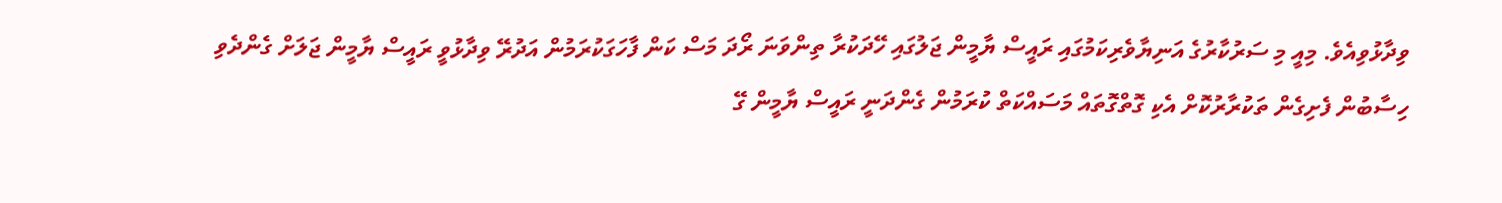ވިދާޅުވިއެވެ. މިއީ މި ސަރުކާރުގެ އަނިޔާވެރިކަމުގައި ރައީސް ޔާމީން ޖަލުގައި ހޭދަކުރާ ތިންވަނަ ރޯދަ މަސް ކަން ފާހަގަކުރަމުން އަދުރޭ ވިދާޅުވީ ރައީސް ޔާމީން ޖަލަށް ގެންދެވި ހިސާބުން ފެށިގެން ތަކުރާރުކޮށް އެކި ގޮތްގޮތައް މަސައްކަތް ކުރަމުން ގެންދަނީ ރައީސް ޔާމީން ގޭ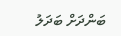ބަންދަށް ބަދަލު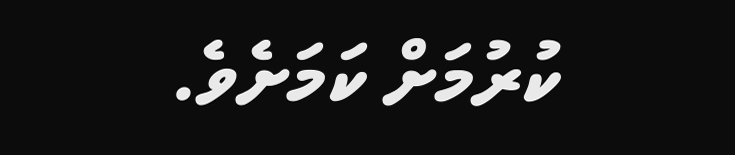ކުރުމަށް ކަމަށެވެ.